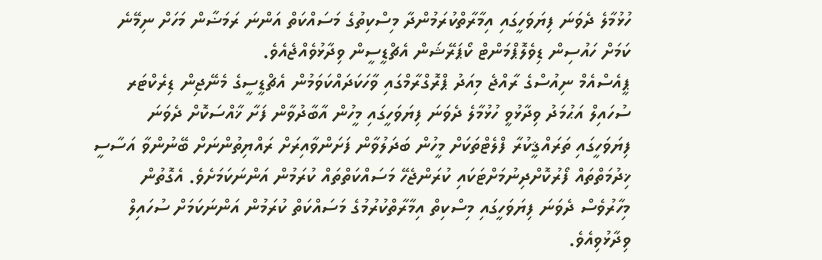ހުޅުމާލެ ދެވަނަ ފިޔަވަހީގައި އިމާރާތްކުރަމުންދާ މިސްކިތުގެ މަސައްކަތް އަންނަ ރަމަޟާން މަހަށް ނިމޭނެ ކަމަށް ހައުސިން ޑިވެލޮޕްމަންޓް ކޯޕަރޭޝަން އެޗްޑީސީން ވިދާޅުވެއްޖެއެވެ.
ޕީއެސްއެމް ނިއުސްގެ ރާއްޖެ މިއަދު ޕްރޮގްރާމްގައި ވާހަކަދައްކަވަމުން އެޗްޑީސީގެ މެނޭޖިން ޑިރެކްޓަރ ސުހައިލް އަޙުމަދު ވިދާޅުވީ ހުޅުމާލެ ދެވަނަ ފިޔަވަހީގައި މީހުން އާބާދުވާން ފަށާ ޚާއްސަކޮށް ދެވަނަ ފިޔަވަހީގައި ތަރައްޤީކުރާ ފްލެޓްތަކަށް މީހުން ބަދަލުވާން ފަށަންވާއިރަށް ރައްޔިތުންނަށް ބޭނުންވާ އަސާސީ ޚިދުމަތްތައް ފޯރުކޮށްދިނުމަށްޓަކައި ކުރަންޖެހޭ މަސައްކަތްތައް ކުރަމުން އަންނަކަމަށެވެ. އެގޮތުން މިހާރުވެސް ދެވަނަ ފިޔަވަހީގައި މިސްކިތް އިމާރާތްކުރުމުގެ މަސައްކަތް ކުރަމުން އަންނަކަމަށް ސުހައިލް ވިދާޅުވިއެވެ.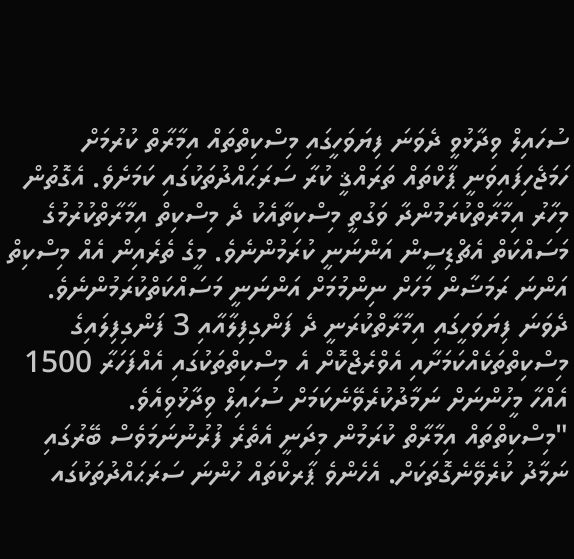ސުހައިލް ވިދާޅުވީ ދެވަނަ ފިޔަވަހީގައި މިސްކިތްތައް އިމާރާތް ކުރުމަށް ހަމަޖެހިފައިވަނީ ޕާކްތައް ތަރައްޤީ ކުރާ ސަރަޙައްދުތަކުގައި ކަމަށެވެ. އެގޮތުން މިހާރު އިމާރާތްކުރަމުންދާ ވަގުތީ މިސްކިތާއެކު ދެ މިސްކިތް އިމާރާތްކުރުމުގެ މަސައްކަތް އެޗްޑިސީން އަންނަނީ ކުރަމުންނެވެ. މީގެ ތެރެއިން އެއް މިސްކިތް އަންނަ ރަމަޟާން މަހަށް ނިންމުމަށް އަންނަނީ މަސައްކަތްކުރަމުންނެވެ. ދެވަނަ ފިޔަވަހީގައި އިމާރާތްކުރަނީ ދެ ފަންގިފިލާއާއި 3 ފަންގިފިލައިގެ މިސްކިތްތަކެއްކަމަށާއި އެވްރެޖްކޮށް އެ މިސްކިތްތަކުގައި އެއްފަހަރާ 1500 އެއްހާ މީހުންނަށް ނަމާދުކުރެވޭނެކަމަށް ސުހައިލް ވިދާޅުވިއެވެ.
"މިސްކިތްތައް އިމާރާތް ކުރަމުން މިދަނީ އެތެރެ ފުރުނުނަމަވެސް ބޭރުގައި ނަމާދު ކުރެވޭނެގޮތަކަށް. އެހެންވެ ޕާރކްތައް ހުންނަ ސަރަޙައްދުތަކުގައ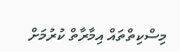މިސްކިތްތައް އިމާރާތް ކުރުމަށް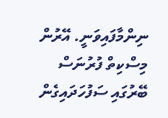ނިންމާފައިވަނީ. އޭރުން މިސްކިތް ފުރުނަސް ބޭރުގައި ސަފުހަދައިގެން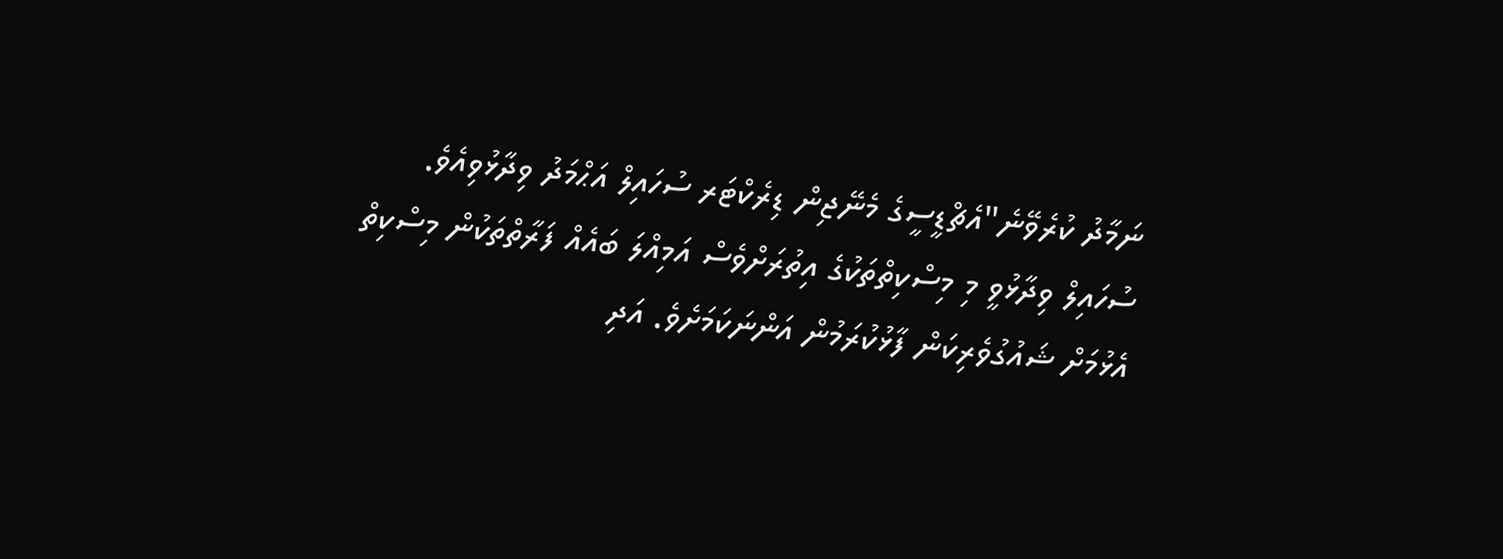ނަމާދު ކުރެވޭނެ"އެޗްޑީސީގެ މެނޭޖިން ޑިރެކްޓަރ ސުހައިލް އަޙްމަދު ވިދާޅުވިއެވެ.
ސުހައިލް ވިދާޅުވީ މި މިސްކިތްތަކުގެ އިތުރަށްވެސް އަމިއްލަ ބައެއް ފަރާތްތަކުން މިސްކިތް އެޅުމަށް ޝައުގުވެރިކަން ފާޅުކުރަމުން އަންނަކަމަށެވެ. އަދި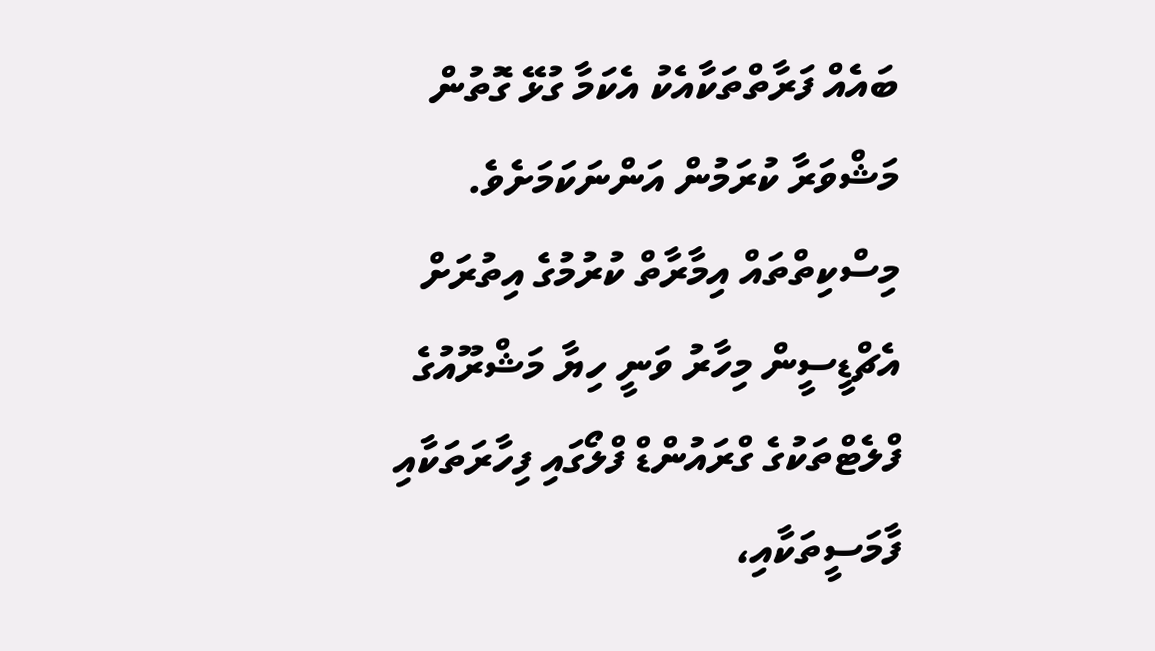ބައެއް ފަރާތްތަކާއެކު އެކަމާ ގުޅޭ ގޮތުން މަޝްވަރާ ކުރަމުން އަންނަކަމަށެވެ.
މިސްކިތްތައް އިމާރާތް ކުރުމުގެ އިތުރަށް އެޗްޑީސީން މިހާރު ވަނީ ހިޔާ މަޝްރޫއުގެ ފްލެޓްތަކުގެ ގްރައުންޑް ފްލޯގައި ފިހާރަތަކާއި ފާމަސީތަކާއި،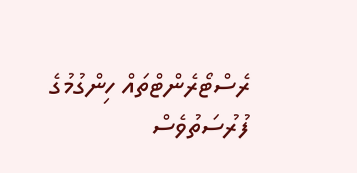ރެސްޓޯރެންޓްތައް ހިންގުމުގެ ފުރުސަތުވެސް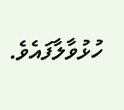ހުޅުވާލާފައެވެ.